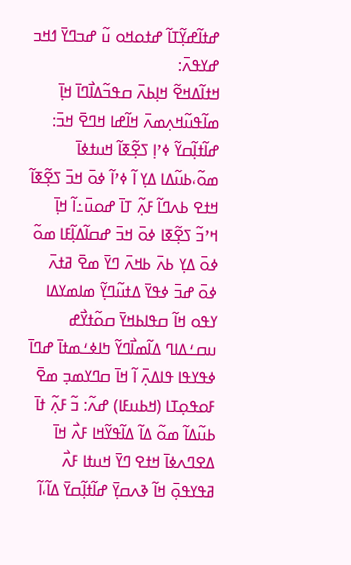ߝߙߊ߬ߝߌ߲߬ߠߊ߬ ߝߙߋߞߋ ߎ߬ ߝߏߣߌ߫ ߗߞߏ ߝߌߟߍ߫:
ߞߙߊ߬ߡߞߐ߬ ߞߊ߲ߕߍ߫ ߛߟߏ߬ߡߊ߯ߣߊ߫ ߞߊ߲߫ ߘߊ߬ߟߎ߬ߞߍ߲ߘߍ߫ ߞߊ߬ߝߊ ߞߣߐ߫ ߞߏ߫: ߝߊ߬ߙߊ߲߬ߛߌ߬ ߦߴߊ߲ ߖߐ߲߬ߧߊ߬ ߞߎߙߦߊ߫ ߘߋ߬،ߕߎ߬ߡߊ ߡߌ߲ ߊ߬ ߦߴߊ߬ ߦߋ߫ ߞߏ߫ ߖߐ߲߬ߧߊ߬ ߞߙߐ ߕߍߣߊ߬ ߓߍ߲߬ ߠߊ߫ ߝߋߎ߫߸ߊ߬ ߞߊ߲߫ ߞߴߏ߬ ߖߐ߲߬ߧߊ ߦߋ߫ ߞߏ߫ ߝߛߊ߬ߡߊ߲߬ߓߊ ߘߋ߬ ߦߋ߫ ߡߌ߲ ߕߍ߫ ߕߞߍ߫ ߣߌ߫ ߘߐ߫ ߥߙߍ߫ ߦߋ߫ ߝߏ߫ ߦߟߌ߫ ߡߙߎ߬ߣߌ߲߬ ߘߊߘߌߡߊ
ߌߟߋ ߞߊ߬ ߛߟߊߕߞߌ߫ ߛߋ߬ߙߌ߯ߝ ߎߛߑߡߊߣ ߡߊ߬ߘߊ߯ߣߌ߬ ߤߊߦߑߘߙߊ߫ ߝߣߊ߫ ߦߟߌߟߊ ߟߊߡߍ߲߫ ߊ߬ ߞߊ߫ ߛߣߌߘߏ߲ ߘߐ߫ ߓߋߟߋ߲ߠߊ (ߞߕߎߓߊ) ߝߍ߬: ߏ߬ ߓߍ߲߬ ߙߊ߫ ߕߎ߬ߡߊ߬ ߘߋ߬ ߡߊ߬ ߡߊ߬ߟߌ߬ߞߊ ߓߍ߯ ߞߊ߫ ߡߐߣߍߦߊ߫ ߞߙߐ ߣߌ߫ ߞߎߙߊ ߓߍ߯ ߥߟߌߟߋ߲߫ ߞߊ߬ ߢߍߛߌ߲߫ ߝߊ߬ߙߊ߲߬ߛߌ߫ ߡߊ߬،ߊ߬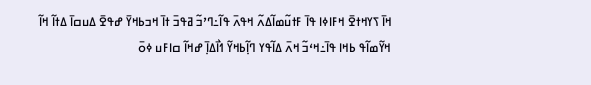ߞߊ߫ ߖߌߞߙߐ߫ ߞߓߊߦߊ ߟߊ߫ ߓߙߎ߬ߘߊ߬ߡߍ߬ ߞߟߍ߫ ߟߊ߬߸ߣߴߏ߬ ߥߟߏ߫ ߙߊ߫ ߞߏߕߞߌ߫ ߝߟߐ߫ ߡߎߛߊ߫ ߡߙߊ߬ ߞߊ߬ ߞߌ߬ߘߊ߬ߟ ߕߞߊ ߟߊ߫߸ߞߵߏ߬ ߞߍ߫ ߡߊ߬ߟߌ ߣߊ߲߬ߕߞߌ߬ ߗߊ߯ߡߊ߲߫ ߝߞߊ߬ ߛߊߓߎ ߦߋ߫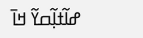ߝߊ߬ߙߊ߲߬ߛߌ߬ ߞߊ߫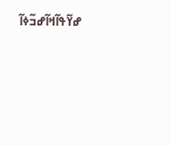ߝߌ߬ߟߊ߬ߞߊ߬ߝߏ߬ߦߊ߬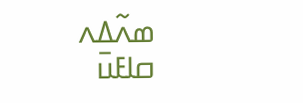ߘߍ߬ߡߍ ߛߊߓߎ߫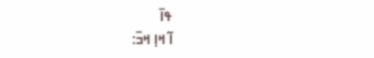ߟߊ߫
ߊ߬ ߞߊ߲ ߞߏ߫: